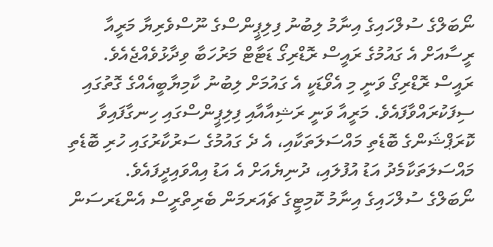ނޯބަލްގެ ސުލްހައިގެ އިނާމު ލިބުނު ފިލިޕީންސްގެ ނޫސްވެރިޔާ މަރީއާ ރީސާއަށް އެ ގައުމުގެ ރައީސް ރޮޑްރިގޯ ޑަޓާޓް މަރުހަބާ ވިދާޅުވެއްޖެއެވެ.
ރައީސް ރޮޑްރިގޯ ވަނީ މި އެވޯޑަކީ އެ ގައުމަށް ލިބުނު ކާމިޔާބީއެއްގެ ގޮތުގައި ސިފަކުރައްވާފައެވެ. މަރީއާ ވަނީ ރަޝިއާއާއި ފިލިޕީންސްގައި ހިނގާފައިވާ ކޮރަޕްޝަންގެ ބޮޑެތި މައްސަލަތަކާއި، އެ ދެ ގައުމުގެ ސަރުކާރުގައި ހުރި ބޮޑެތި މައްސަލަތަކާމެދު އަޑު އުފުލައި، ދުނިޔެއަށް އެ އަޑު އިއްވައިދީފައެވެ.
ނޯބަލްގެ ސުލްހައިގެ އިނާމު ކޮމިޓީގެ ޗެއަރމަން ބެރިތްރީސް އެންޑަރސަން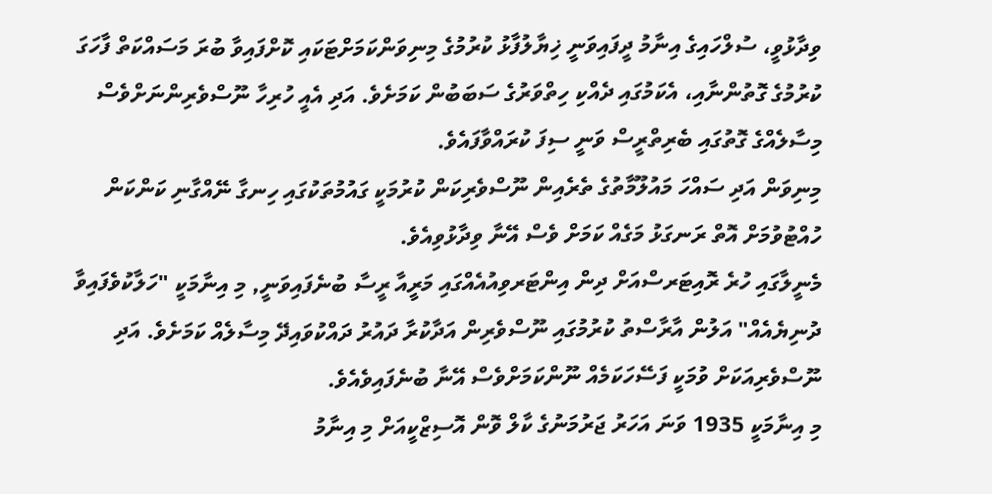ވިދާޅުވީ، ސުލްހައިގެ އިނާމު ދީފައިވަނީ ޚިޔާލުފާޅު ކުރުމުގެ މިނިވަންކަމަށްޓަކައި ކޮށްފައިވާ ބުރަ މަސައްކަތް ފާހަގަ ކުރުމުގެ ގޮތުންނާއި، އެކަމުގައި ދެއްކި ހިތްވަރުގެ ސަބަބުން ކަމަށެވެ. އަދި އެއީ ހުރިހާ ނޫސްވެރިންނަށްވެސް މިސާލެއްގެ ގޮތުގައި ބެރިތްރީސް ވަނީ ސިފަ ކުރައްވާފައެވެ.
މިނިވަން އަދި ސައްހަ މައުލޫމާތުގެ ތެރެއިން ނޫސްވެރިކަން ކުރުމަކީ ގައުމުތަކުގައި ހިނގާ ނޭއްގާނި ކަންކަން ހުއްޓުވުމަށް އޮތް ރަނގަޅު މަގެއް ކަމަށް ވެސް އޭނާ ވިދާޅުވިއެވެ.
މެނީލާގައި ހުރެ ރޮއިޓަރސްއަށް ދިން އިންޓަރވިއުއެއްގައި މަރީއާ ރީސާ ބުނެފައިވަނީ, މި އިނާމަކީ "ހަލާކުވެފައިވާ ދުނިޔެއެއް" އަލުން އާރާސްތު ކުރުމުގައި ނޫސްވެރިން އަދާކުރާ ދައުރު ދައްކުވައިދޭ މިސާލެއް ކަމަށެވެ. އަދި ނޫސްވެރިއަކަށް ވުމަކީ ފަސޭހަކަމެއް ނޫންކަމަށްވެސް އޭނާ ބުނެފައިވެއެވެ.
މި އިނާމަކީ 1935 ވަނަ އަހަރު ޖަރުމަނުގެ ކާލް ވޮން އޮސިޒްކީއަށް މި އިނާމު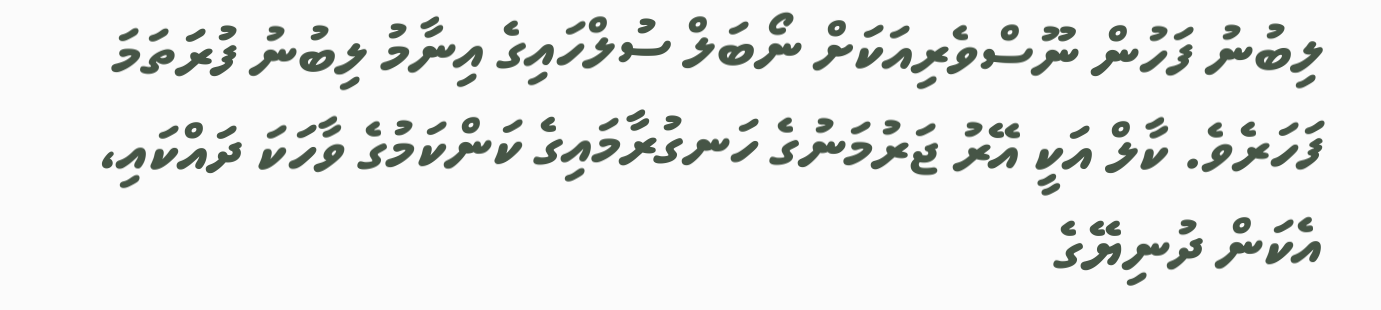ލިބުނު ފަހުން ނޫސްވެރިއަކަށް ނޯބަލް ސުލްހައިގެ އިނާމު ލިބުނު ފުރަތަމަ ފަހަރެވެ. ކާލް އަކީ އޭރު ޖަރުމަނުގެ ހަނގުރާމައިގެ ކަންކަމުގެ ވާހަކަ ދައްކައި، އެކަން ދުނިޔޭގެ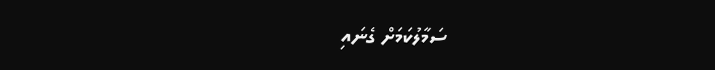ސަމާލުކަމަށް ގެނައި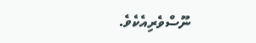ނޫސްވެރިއެކެވެ.